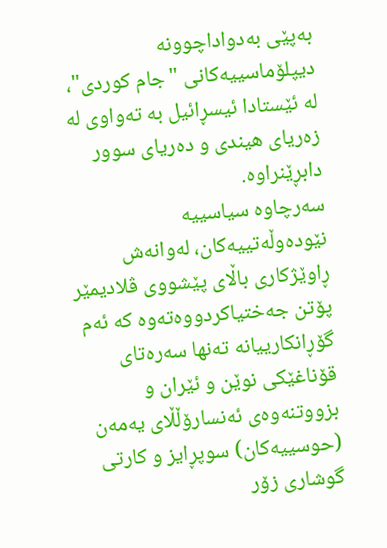بەپێی بەدواداچوونە دیپلۆماسییەکانی "جام کوردی"، لە ئێستادا ئیسڕائیل بە تەواوی لە زەریای هیندی و دەریای سوور دابڕێنراوە.
سەرچاوە سیاسییە نێودەوڵەتییەکان، لەوانەش ڕاوێژکاری باڵای پێشووی ڤلادیمێر پۆتن جەختیاکردووەتەوە کە ئەم گۆڕانکارییانە تەنها سەرەتای قۆناغێکی نوێن و ئێران و بزووتنەوەی ئەنسارۆڵڵای یەمەن (حوسییەکان) سوپڕایز و کارتی گوشاری زۆر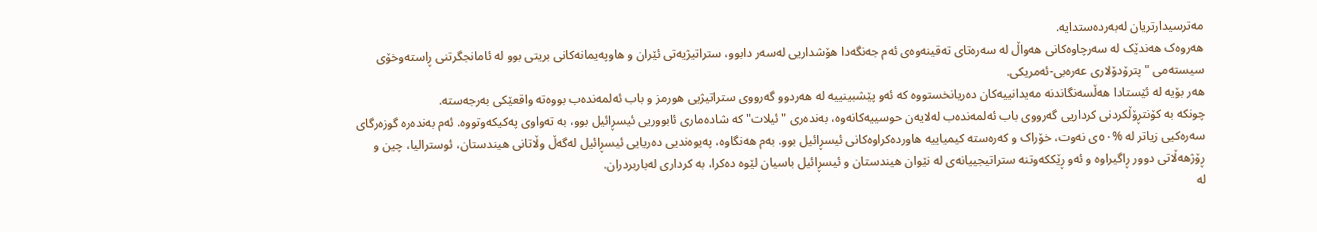مەترسیدارتریان لەبەردەستدایە.
هەروەک هەندێک لە سەرچاوەکانی هەواڵ لە سەرەتای تەقینەوەی ئەم جەنگەدا هۆشداریی لەسەر دابوو، ستراتیژیەتی ئێران و هاوپەیمانەکانی بریتی بوو لە ئامانجگرتنی ڕاستەوخۆی سیستەمی "پترۆدۆلاری عەرەبی-ئەمریکی.
هەر بۆیە لە ئێستادا هەڵسەنگاندنە مەیدانییەکان دەریانخستووە کە ئەو پێشبینییە لە هەردوو گەرووی ستراتیژیی هورمز و باب ئەلمەندەب بووەتە واقعێکی بەرجەستە.
چونکە بە کۆنتڕۆڵکردنی کرداریی گەرووی باب ئەلمەندەب لەلایەن حوسییەکانەوە، بەندەری "ئیلات" کە شادەماری ئابووریی ئیسڕائیل بوو، بە تەواوی پەکیکەوتووە. ئەم بەندەرە گوزەرگای سەرەکیی زیاتر لە %٥٠ی نەوت، خۆراک و کەرەستە کیمیاییە هاوردەکراوەکانی ئیسڕائیل بوو. بەم هەنگاوە، پەیوەندیی دەریایی ئیسڕائیل لەگەڵ وڵاتانی هیندستان، ئوسترالیا، چین و ڕۆژهەڵاتی دوور ڕاگیراوە و ئەو ڕێککەوتنە ستراتیجییانەی لە نێوان هیندستان و ئیسڕائیل باسیان لێوە دەکرا، بە کرداری لەباربردران.
لە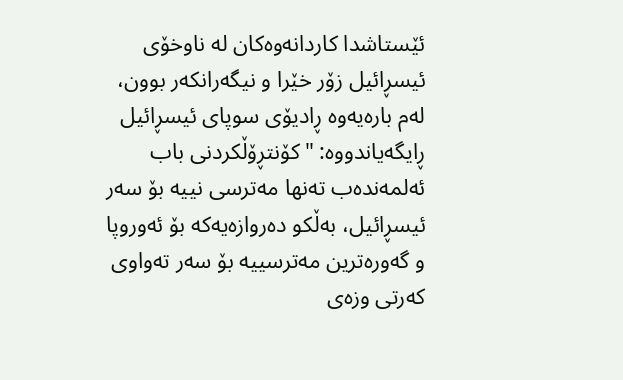ئێستاشدا کاردانەوەکان لە ناوخۆی ئیسڕائیل زۆر خێرا و نیگەرانکەر بوون، لەم بارەیەوە ڕادیۆی سوپای ئیسڕائیل ڕایگەیاندووە: "کۆنتڕۆڵکردنی باب ئەلمەندەب تەنها مەترسی نییە بۆ سەر ئیسڕائیل، بەڵکو دەروازەیەکە بۆ ئەوروپا و گەورەترین مەترسییە بۆ سەر تەواوی کەرتی وزەی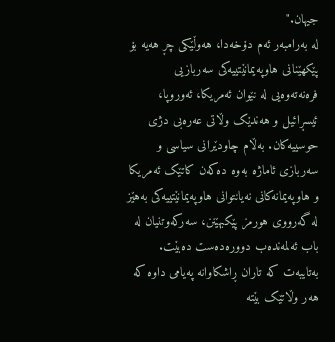جیهان."
لە بەرامبەر ئەم دۆخەدا، هەوڵێکی چڕ هەیە بۆ پێکهێنانی هاوپەیمانێتییەکی سەربازیی فرەنەتەوەیی لە نێوان ئەمریکا، ئەوروپا، ئیسڕائیل و هەندێک وڵاتی عەرەبی دژی حوسییەکان. بەڵام چاودێرانی سیاسی و سەربازی ئاماژە بەوە دەکەن کاتێک ئەمریکا و هاوپەیمانەکانی نەیانتوانی هاوپەیمانێتییەکی بەهێز لە گەرووی هورمز پێکبهێنن، سەرکەوتنیان لە باب ئەلمەندەب دوورەدەست دەبێت. بەتایبەت کە تاران ڕاشکاوانە پەیامی داوە کە هەر وڵاتێک بێتە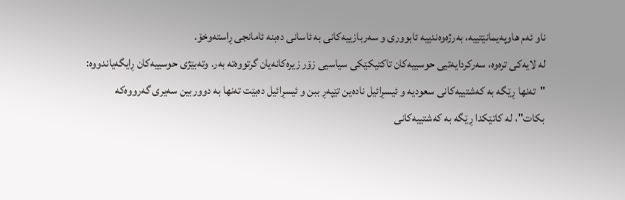ناو ئەم هاوپەیمانێتییە، بەرژەوەندییە ئابووری و سەربازییەکانی بە ئاسانی دەبنە ئامانجی ڕاستەوخۆ.
لە لایەکی ترەوە، سەرکردایەتیی حوسییەکان تاکتیکێکی سیاسیی زۆر زیرەکانەیان گرتووەتە بەر. وتەبێژی حوسییەکان ڕایگەیاندووە: "تەنها ڕێگە بە کەشتییەکانی سعودیە و ئیسڕائیل نادەین تێپەڕ ببن و ئیسڕائیل دەبێت تەنها بە دووربین سەیری گەرووەکە بکات"، لە کاتێکدا ڕێگە بە کەشتییەکانی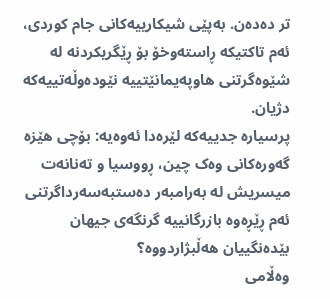تر دەدەن. بەپێی شیکارییەکانی جام کوردی، ئەم تاکتیکە ڕاستەوخۆ بۆ ڕێگریکردنە لە شێوەگرتنی هاوپەیمانێتییە نێودەوڵەتییەکە دژیان.
پرسیارە جدییەکە لێرەدا ئەوەیە: بۆچی هێزە گەورەکانی وەک چین، ڕووسیا و تەنانەت میسریش لە بەرامبەر دەستبەسەرداگرتنی ئەم ڕێڕەوە بازرگانییە گرنگەی جیهان بێدەنگییان هەڵبژاردووە؟
وەڵامی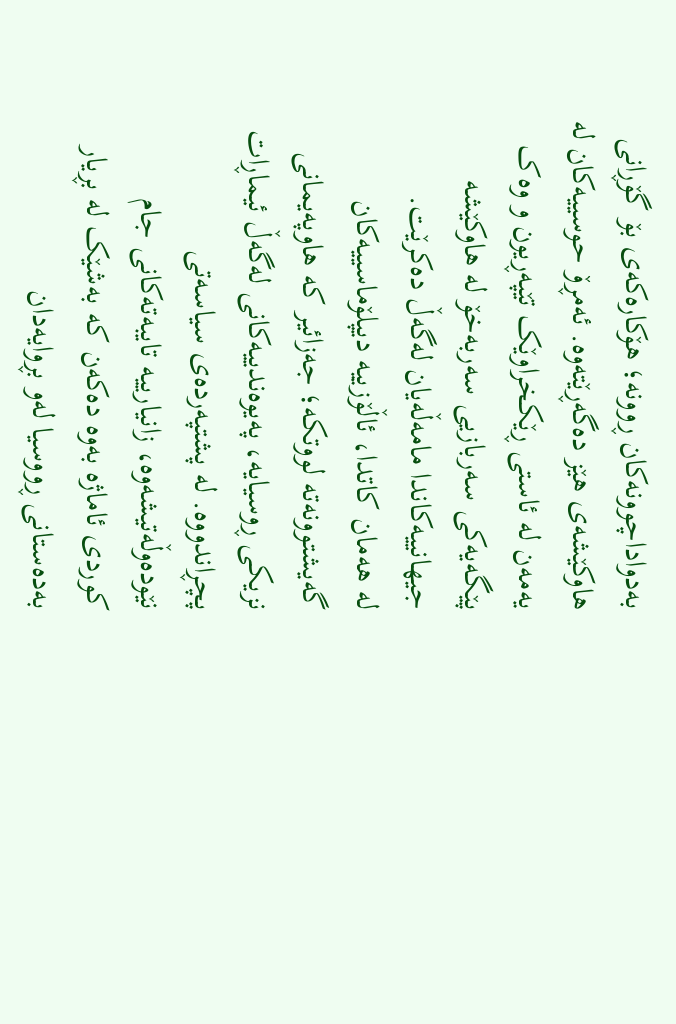بەدواداچوونەکان ڕوونە؛ هۆکارەکەی بۆ گۆڕانی هاوکێشەی هێز دەگەڕێتەوە. ئەمڕۆ حوسییەکان لە یەمەن لە ئاستی ڕێکخراوێک تێپەڕیون و وەک پێگەیەکی سەربازیی سەربەخۆ لە هاوکێشە جیهانییەکاندا مامەڵەیان لەگەڵ دەکرێت.
لە هەمان کاتدا، ئاڵۆزییە دیپلۆماسییەکان گەیشتوونەتە لووتکە؛ جەزائیر کە هاوپەیمانی نزیکی ڕوسیایە، پەیوەندییەکانی لەگەڵ ئیماڕات پچڕاندووە. لە پشتپەردەی سیاسەتی نێودەوڵەتیشەوە، زانیارییە تایبەتەکانی جام کوردی ئاماژە بەوە دەکەن کە بەشێک لە بڕیار بەدەستانی ڕووسیا لەو بڕوایەدان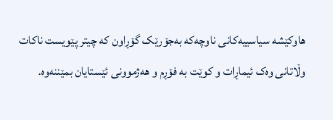هاوکێشە سیاسییەکانی ناوچەکە بەجۆرێک گۆڕاون کە چیتر پێویست ناکات وڵاتانی وەک ئیماڕات و کوێت بە فۆڕم و هەژموونی ئێستایان بمێننەوە.